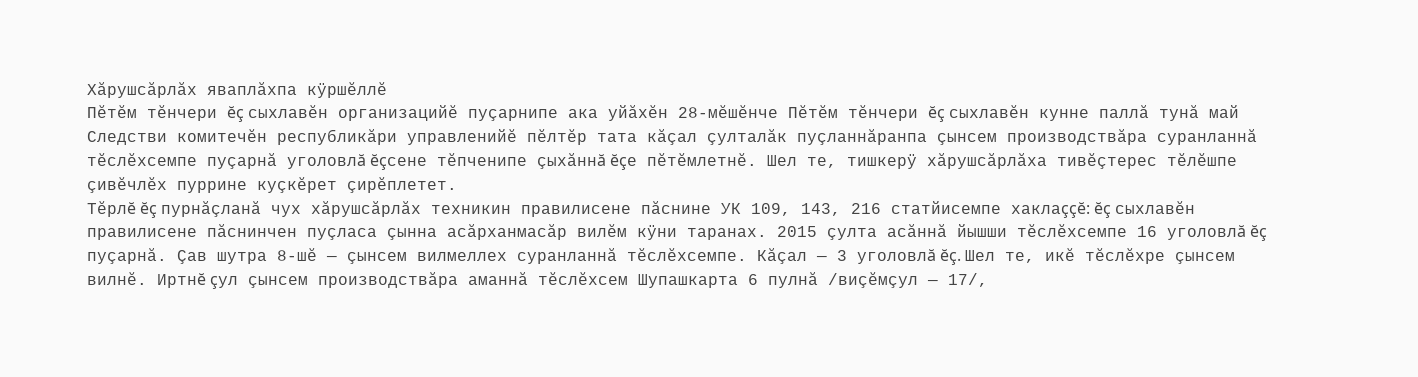Хăрушсăрлăх яваплăхпа кÿршĕллĕ
Пĕтĕм тĕнчери ĕç сыхлавĕн организацийĕ пуçарнипе ака уйăхĕн 28-мĕшĕнче Пĕтĕм тĕнчери ĕç сыхлавĕн кунне паллă тунă май Следстви комитечĕн республикăри управленийĕ пĕлтĕр тата кăçал çулталăк пуçланнăранпа çынсем производствăра суранланнă тĕслĕхсемпе пуçарнă уголовлă ĕçсене тĕпченипе çыхăннă ĕçе пĕтĕмлетнĕ. Шел те, тишкерÿ хăрушсăрлăха тивĕçтерес тĕлĕшпе çивĕчлĕх пуррине куçкĕрет çирĕплетет.
Тĕрлĕ ĕç пурнăçланă чух хăрушсăрлăх техникин правилисене пăснине УК 109, 143, 216 статйисемпе хаклаççĕ: ĕç сыхлавĕн правилисене пăснинчен пуçласа çынна асăрханмасăр вилĕм кÿни таранах. 2015 çулта асăннă йышши тĕслĕхсемпе 16 уголовлă ĕç пуçарнă. Çав шутра 8-шĕ — çынсем вилмеллех суранланнă тĕслĕхсемпе. Кăçал — 3 уголовлă ĕç. Шел те, икĕ тĕслĕхре çынсем вилнĕ. Иртнĕ çул çынсем производствăра аманнă тĕслĕхсем Шупашкарта 6 пулнă /виçĕмçул — 17/,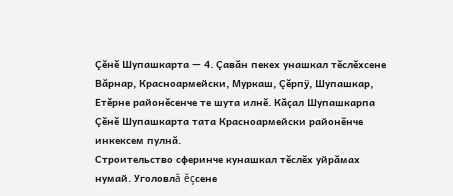Çĕнĕ Шупашкарта — 4. Çавăн пекех унашкал тĕслĕхсене Вăрнар, Красноармейски, Муркаш, Çĕрпÿ, Шупашкар, Етĕрне районĕсенче те шута илнĕ. Кăçал Шупашкарпа Çĕнĕ Шупашкарта тата Красноармейски районĕнче инкексем пулнă.
Строительство сферинче кунашкал тĕслĕх уйрăмах нумай. Уголовлă ĕçсене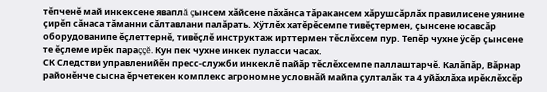тĕпченĕ май инкексене яваплă çынсем хăйсене пăхăнса тăракансем хăрушсăрлăх правилисене уянине çирĕп сăнаса тăманни сăлтавлани палăрать. Хÿтлĕх хатĕрĕсемпе тивĕçтермен, çынсене юсавсăр оборудованипе ĕçлеттернĕ, тивĕçлĕ инструктаж ирттермен тĕслĕхсем пур. Тепĕр чухне ÿсĕр çынсене те ĕçлеме ирĕк параççĕ. Кун пек чухне инкек пуласси часах.
СК Следстви управленийĕн пресс-служби инкеклĕ пайăр тĕслĕхсемпе паллаштарчĕ. Калăпăр, Вăрнар районĕнче сысна ĕрчетекен комплекс агрономне условнăй майпа çулталăк та 4 уйăхлăха ирĕклĕхсĕр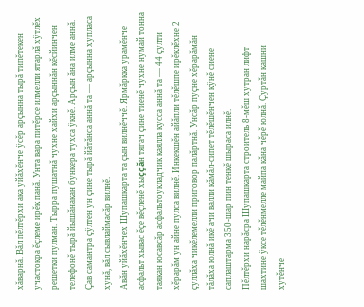хăварнă. Вăл пĕлтĕрхи ака уйăхĕнче ÿсĕр арçынна тырă типĕтекен участокра ĕçлеме ирĕк панă. Унта вара питĕрсе илмелли ятарлă хÿтлĕх решетки пулман. Тырра пушатнă чухне хайхи арçыннăн кĕсйинчен телефонĕ тырă йышăнакан бункера тухса ÿкнĕ. Арçын ăна илме аннă. Çав самантра çÿлтен ун çине тырă йăтăнса аннă та — арçынна хупласа хунă, вăл сывлаймасăр вилнĕ.
Авăн уйăхĕнчех Шупашкарта та çын вилнĕччĕ. Ярмăркка урамĕнче асфальт хывас ĕçе вĕçленĕ хыççăн тягач çине тиенĕ чухне нумай тонна таякан юсавсăр асфальтоукладчик каялла кусса аннă та — 44 çулти хĕрарăм ун айне пулса вилнĕ. Инкекшĕн айăпли тĕлĕшпе ирĕклĕхне 2 çуллăха чикĕлемелли приговор палăртнă. Унсăр пуçне хĕрарăмăн тăлăха юлнă икĕ ачи валли кăмăл-сипет тĕлĕшĕнчен кÿнĕ сиене саплаштарма 350-шар пин тенкĕ шыраса илнĕ.
Пĕлтĕрхи нарăсра Шупашкарта строитель 8-мĕш хутран лифт шахтине ÿксе тĕлĕнмелле майпа кăна чĕрĕ юлнă. Çуртăн кашни хутĕнче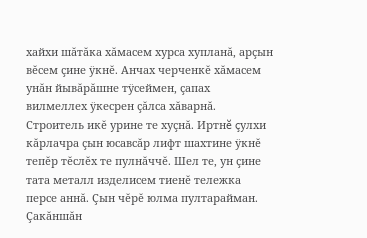хайхи шăтăка хăмасем хурса хупланă, арçын вĕсем çине ÿкнĕ. Анчах черченкĕ хăмасем унăн йывăрăшне тÿсеймен, çапах вилмеллех ÿкесрен çăлса хăварнă. Строитель икĕ урине те хуçнă. Иртнĕ çулхи кăрлачра çын юсавсăр лифт шахтине ÿкнĕ тепĕр тĕслĕх те пулнăччĕ. Шел те, ун çине тата металл изделисем тиенĕ тележка персе аннă. Çын чĕрĕ юлма пултарайман. Çакăншăн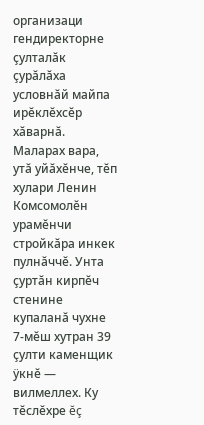организаци гендиректорне çулталăк çурăлăха условнăй майпа ирĕклĕхсĕр хăварнă.
Маларах вара, утă уйăхĕнче, тĕп хулари Ленин Комсомолĕн урамĕнчи стройкăра инкек пулнăччĕ. Унта çуртăн кирпĕч стенине купаланă чухне 7-мĕш хутран 39 çулти каменщик ÿкнĕ — вилмеллех. Ку тĕслĕхре ĕç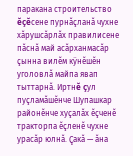паракана строительство ĕçĕсене пурнăçланă чухне хăрушсăрлăх правилисене пăснă май асăрханмасăр çынна вилĕм кÿнĕшĕн уголовлă майпа явап тыттарнă. Иртнĕ çул пуçламăшĕнче Шупашкар районĕнче хуçалăх ĕçченĕ тракторпа ĕçленĕ чухне урасăр юлнă. Çакă — ăна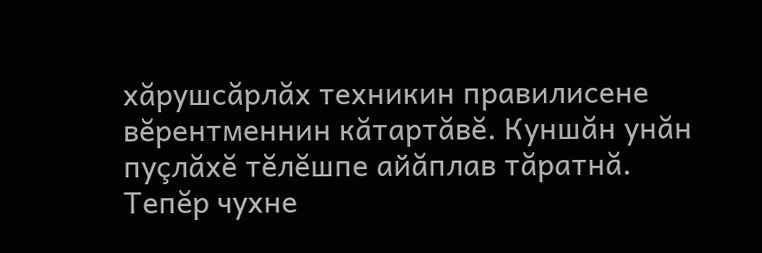хăрушсăрлăх техникин правилисене вĕрентменнин кăтартăвĕ. Куншăн унăн пуçлăхĕ тĕлĕшпе айăплав тăратнă.
Тепĕр чухне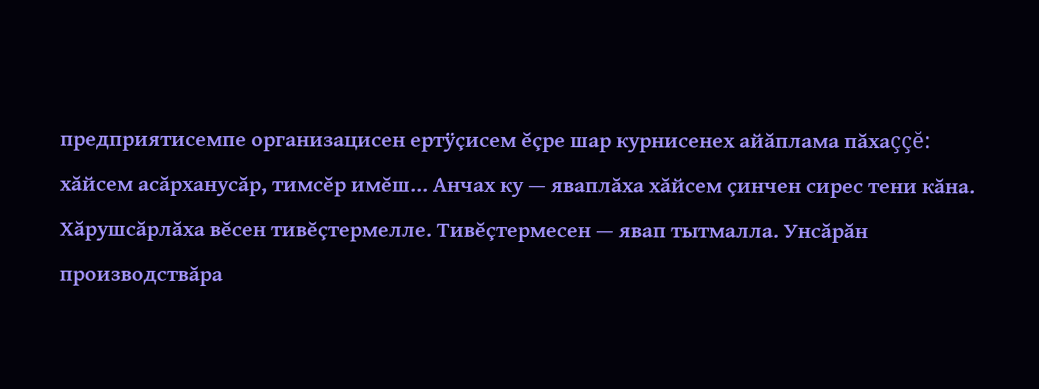предприятисемпе организацисен ертÿçисем ĕçре шар курнисенех айăплама пăхаççĕ: хăйсем асăрханусăр, тимсĕр имĕш... Анчах ку — яваплăха хăйсем çинчен сирес тени кăна. Хăрушсăрлăха вĕсен тивĕçтермелле. Тивĕçтермесен — явап тытмалла. Унсăрăн производствăра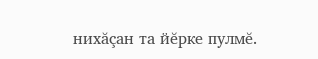нихăçан та йĕрке пулмĕ.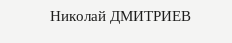Николай ДМИТРИЕВ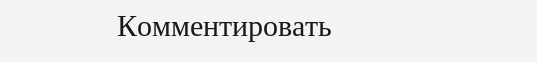Комментировать